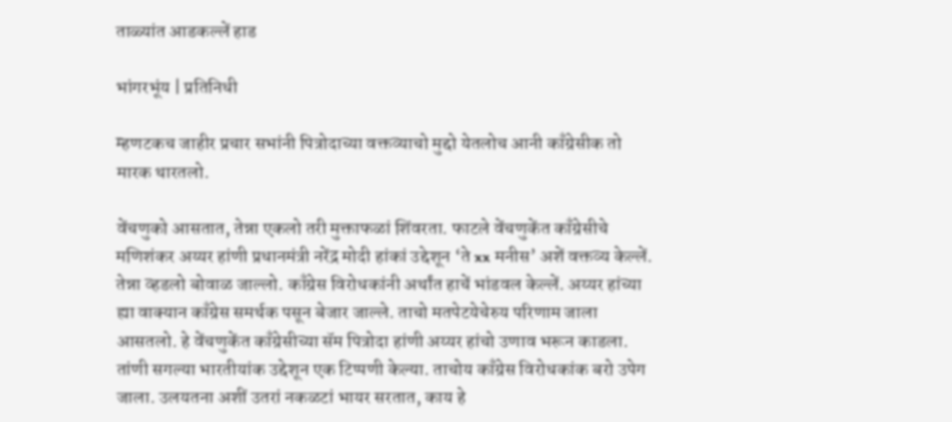ताळ्यांत आडकल्लें हाड

भांगरभूंय | प्रतिनिधी

म्हणटकच जाहीर प्रचार सभांनी पित्रोदाच्या वक्तव्याचो मुद्दो येतलोच आनी काँग्रेसीक तो मारक थारतलो.

वेंचणुको आसतात, तेन्ना एकलो तरी मुक्ताफळां शिंवरता. फाटले वेंचणुकेंत काँग्रेसीचे मणिशंकर अय्यर हांणी प्रधानमंत्री नरेंद्र मोदी हांकां उद्देशून ‘ते xx मनीस’ अशें वक्तव्य केल्लें. तेन्ना व्हडलो बोवाळ जाल्लो. काँग्रेस विरोधकांनी अर्थांत हाचें भांडवल केल्लें. अय्यर हांच्या ह्या वाक्यान काँग्रेस समर्थक पसून बेजार जाल्ले. ताचो मतपेटयेचेरुय परिणाम जाला आसतलो. हे वेंचणुकेंत काँग्रेसीच्या सॅम पित्रोदा हांणी अय्यर हांचो उणाव भरून काडला. तांणी सगल्या भारतीयांक उद्देशून एक टिप्पणी केल्या. ताचोय काँग्रेस विरोधकांक बरो उपेग जाला. उलयतना अशीं उतरां नकळटां भायर सरतात, काय हे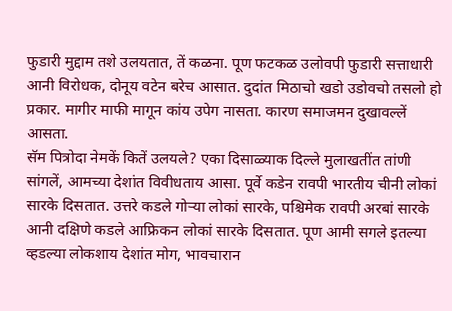फुडारी मुद्दाम तशे उलयतात, तें कळना. पूण फटकळ उलोवपी फुडारी सत्ताधारी आनी विरोधक, दोनूय वटेन बरेच आसात. दुदांत मिठाचो खडो उडोवचो तसलो हो प्रकार. मागीर माफी मागून कांय उपेग नासता. कारण समाजमन दुखावल्लें आसता.
सॅम पित्रोदा नेमकें कितें उलयले? एका दिसाळ्याक दिल्ले मुलाखतींत तांणी सांगलें, आमच्या देशांत विवीधताय आसा. पूर्वे कडेन रावपी भारतीय चीनी लोकां सारके दिसतात. उत्तरे कडले गोऱ्या लोकां सारके, पश्चिमेक रावपी अरबां सारके आनी दक्षिणे कडले आफ्रिकन लोकां सारके दिसतात. पूण आमी सगले इतल्या व्हडल्या लोकशाय देशांत मोग, भावचारान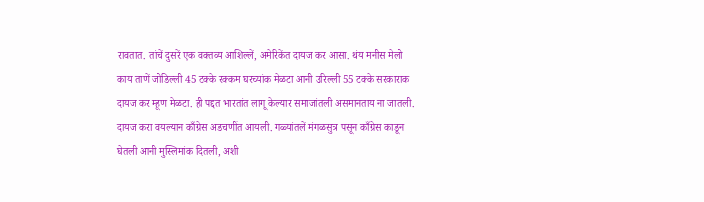रावतात. तांचें दुसरें एक वक्तव्य आशिल्लें, अमेरिकेंत दायज कर आसा. थंय मनीस मेलो काय ताणें जोडिल्ली 45 टक्के रक्कम घरच्यांक मेळटा आनी उरिल्ली 55 टक्के सरकाराक दायज कर म्हूण मेळटा. ही पद्दत भारतांत लागू केल्यार समाजांतली असमानताय ना जातली.
दायज करा वयल्यान काँग्रेस अडचणींत आयली. गळ्यांतलें मंगळसुत्र पसून काँग्रेस काडून घेतली आनी मुस्लिमांक दितली, अशी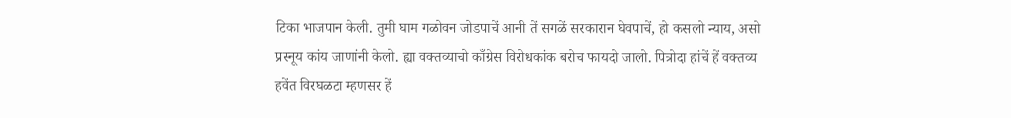टिका भाजपान केली. तुमी घाम गळोवन जोडपाचें आनी तें सगळें सरकारान घेवपाचें, हो कसलो न्याय, असो प्रस्नूय कांय जाणांनी केलो. ह्या वक्तव्याचो काँग्रेस विरोधकांक बरोच फायदो जालो. पित्रोदा हांचें हें वक्तव्य हवेंत विरघळटा म्हणसर हें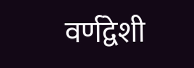वर्णद्वेशी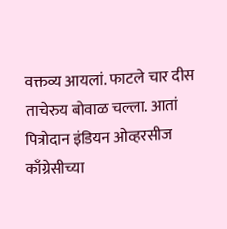वक्तव्य आयलां. फाटले चार दीस ताचेरुय बोवाळ चल्ला. आतां पित्रोदान इंडियन ओव्हरसीज काँग्रेसीच्या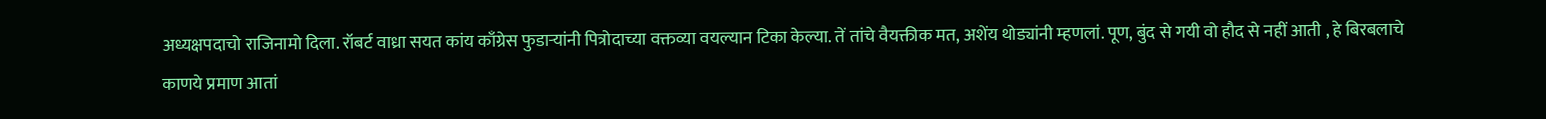अध्यक्षपदाचो राजिनामो दिला. रॉबर्ट वाध्रा सयत कांय काँग्रेस फुडाऱ्यांनी पित्रोदाच्या वक्तव्या वयल्यान टिका केल्या. तें तांचे वैयक्तीक मत, अशेंय थोड्यांनी म्हणलां. पूण, बुंद से गयी वो हौद से नहीं आती , हे बिरबलाचे काणये प्रमाण आतां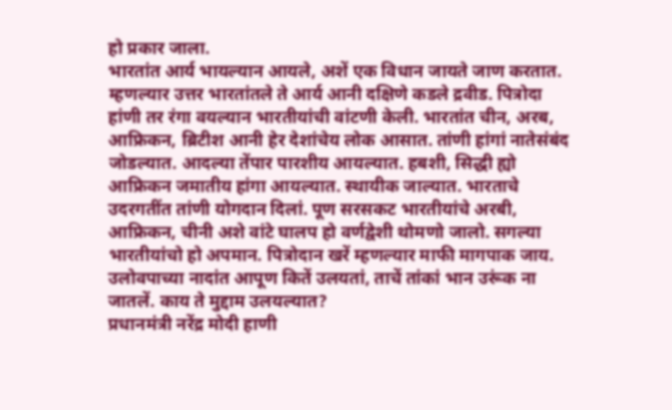हो प्रकार जाला.
भारतांत आर्य भायल्यान आयले, अशें एक विधान जायते जाण करतात. म्हणल्यार उत्तर भारतांतले ते आर्य आनी दक्षिणे कडले द्रवीड. पित्रोदा हांणी तर रंगा वयल्यान भारतीयांची वांटणी केली. भारतांत चीन, अरब, आफ्रिकन, ब्रिटीश आनी हेर देशांचेय लोक आसात. तांणी हांगां नातेसंबंद जोडल्यात. आदल्या तेंपार पारशीय आयल्यात. हबशी, सिद्धी ह्यो आफ्रिकन जमातीय हांगा आयल्यात. स्थायीक जाल्यात. भारताचे उदरगतींत तांणी योगदान दिलां. पूण सरसकट भारतीयांचे अरबी, आफ्रिकन, चीनी अशे वांटे घालप हो वर्णद्वेशी थोमणो जालो. सगल्या भारतीयांचो हो अपमान. पित्रोदान खरें म्हणल्यार माफी मागपाक जाय. उलोवपाच्या नादांत आपूण कितें उलयतां, ताचें तांकां भान उरूंक ना जातलें. काय ते मुद्दाम उलयल्यात?
प्रधानमंत्री नरेंद्र मोदी हाणी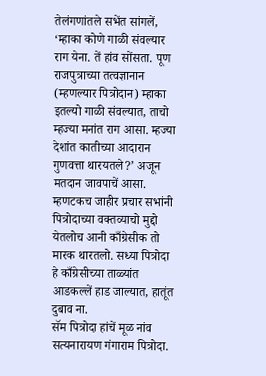तेलंगणांतले सभेंत सांगलें, ‘म्हाका कोणे गाळी संवल्यार राग येना. तें हांव सोंसता. पूण राजपुत्राच्या तत्वज्ञानान (म्हणल्यार पित्रोदान) म्हाका इतल्यो गाळी संवल्यात, ताचो म्हज्या मनांत राग आसा. म्हज्या देशांत कातीच्या आदारान गुणवत्ता थारयतले?’ अजून मतदान जावपाचें आसा. म्हणटकच जाहीर प्रचार सभांनी पित्रोदाच्या वक्तव्याचो मुद्दो येतलोच आनी काँग्रेसीक तो मारक थारतलो. सध्या पित्रोदा हे काँग्रेसीच्या ताळ्यांत आडकल्लें हाड जाल्यात, हातूंत
दुबाव ना.
सॅम पित्रोदा हांचें मूळ नांव सत्यनारायण गंगाराम पित्रोदा.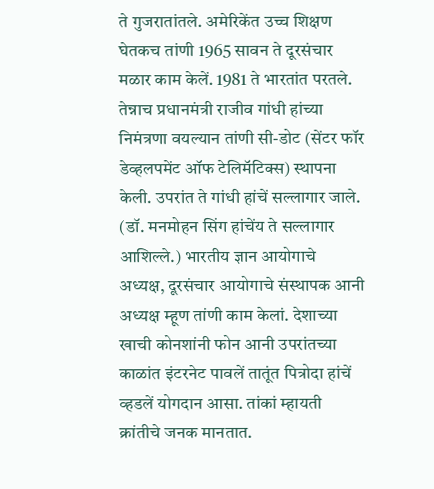ते गुजरातांतले. अमेरिकेंत उच्च शिक्षण घेतकच तांणी 1965 सावन ते दूरसंचार मळार काम केलें. 1981 ते भारतांत परतले. तेन्नाच प्रधानमंत्री राजीव गांधी हांच्या निमंत्रणा वयल्यान तांणी सी-डोट (सेंटर फॉर डेव्हलपमेंट ऑफ टेलिमॅटिक्स) स्थापना केली. उपरांत ते गांधी हांचें सल्लागार जाले. (डॉ. मनमोहन सिंग हांचेंय ते सल्लागार आशिल्ले.) भारतीय ज्ञान आयोगाचे अध्यक्ष, दूरसंचार आयोगाचे संस्थापक आनी अध्यक्ष म्हूण तांणी काम केलां. देशाच्या खाची कोनशांनी फोन आनी उपरांतच्या काळांत इंटरनेट पावलें तातूंत पित्रोदा हांचें व्हडलें योगदान आसा. तांकां म्हायती क्रांतीचे जनक मानतात.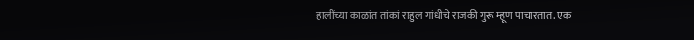हालींच्या काळांत तांकां राहुल गांधीचे राजकी गुरू म्हूण पाचारतात. एक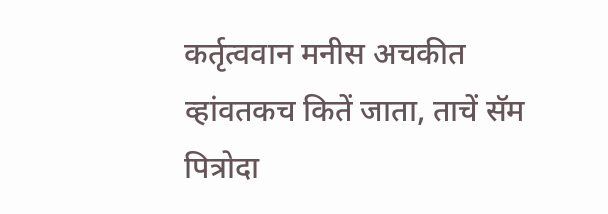कर्तृत्ववान मनीस अचकीत व्हांवतकच कितें जाता, ताचें सॅम पित्रोदा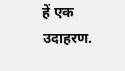हें एक उदाहरण.